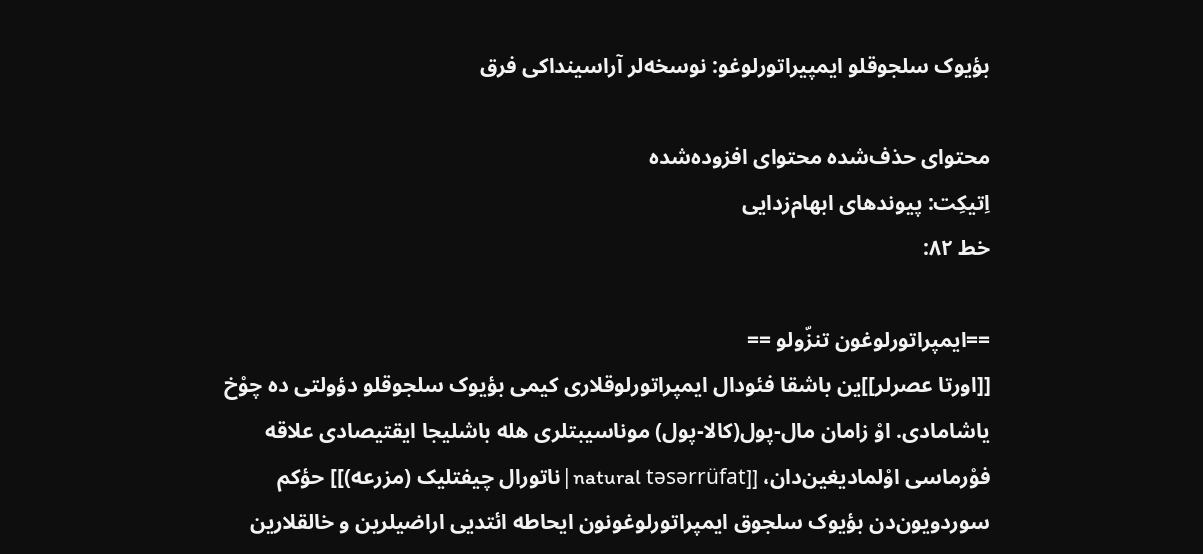بؤیوک سلجوقلو ایمپیراتورلوغو: نوسخه‌لر آراسینداکی فرق

محتوای حذف‌شده محتوای افزوده‌شده
اِتیکِت: پیوندهای ابهام‌زدایی
خط ۸۲:

==ایمپراتورلوغون تنزّولو ==
[[اورتا عصرلر]]ین باشقا فئودال ایمپراتورلوقلاری کیمی بؤیوک سلجوقلو دؤولتی ده چوْخ یاشامادی. اوْ زامان مال-پول(کالا-پول) موناسیبتلری هله باشلیجا ایقتیصادی علاقه فوْرماسی اوْلمادیغین‌دان، [[natural təsərrüfat|ناتورال چیفتلیک (مزرعه)]] حؤکم سوردویون‌دن بؤیوک سلجوق ایمپراتورلوغونون ایحاطه ائتدیی اراضیلرین و خالقلارین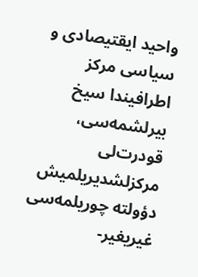واحید ایقتیصادی و سیاسی مرکز اطرافیندا سیخ بیرلشمه‌سی، قودرت‌لی مرکزلشدیریلمیش دؤولته چوریلمه‌سی غیریغیر-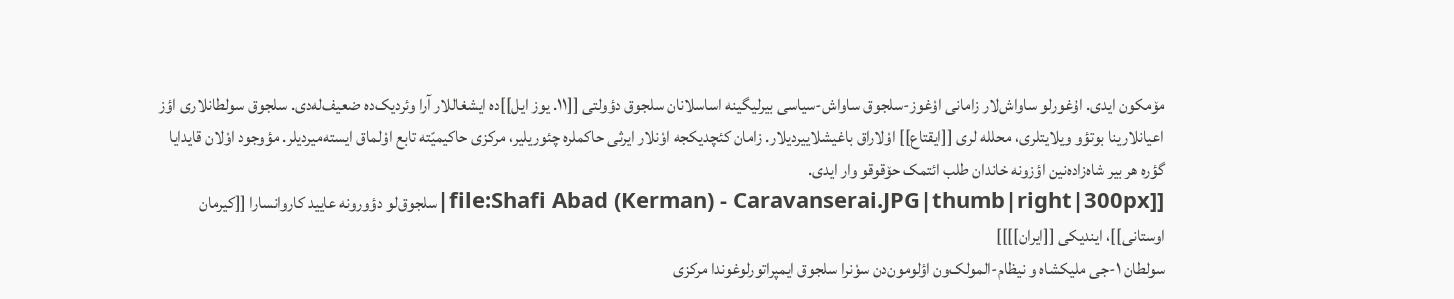مۆمکون ایدی. اۇغورلو ساواش‌لار زامانی اوْغوز-سلجوق ساواش-سیاسی بیرلیگینه اساسلانان سلجوق دؤولتی [[۱۱. یوز ایل]]ده ایشغاللار آرا وئردیک‌ده ضعیف‌له‌دی. سلجوق سولطانلاری اؤز اعیانلارینا بوتؤو ویلایتلری، محلله لری [[ایقتاع]] اوْلاراق باغیشلاییردیلار. زامان کئچدیکجه اوْنلار ایرثی حاکملره چئوریلیر، مرکزی حاکیمیّته تابع اوْلماق ایسته‌میردیلر. مؤوجود اوْلان قایدایا گؤره هر بیر شاه‌زاده‌نین اؤزونه خاندان طلب ائتمک حۆقوقو وار ایدی.
[[file:Shafi Abad (Kerman) - Caravanserai.JPG|thumb|right|300px|سلجوق‌لو دؤورونه عایید کاروانسارا [[کیرمان اوستانی]]، ایندیکی [[ایران]]]]
سولطان ۱-جی ملیکشاه و نیظام-المولک‌ون اؤلومون‌دن سوْنرا سلجوق ایمپراتورلوغوندا مرکزی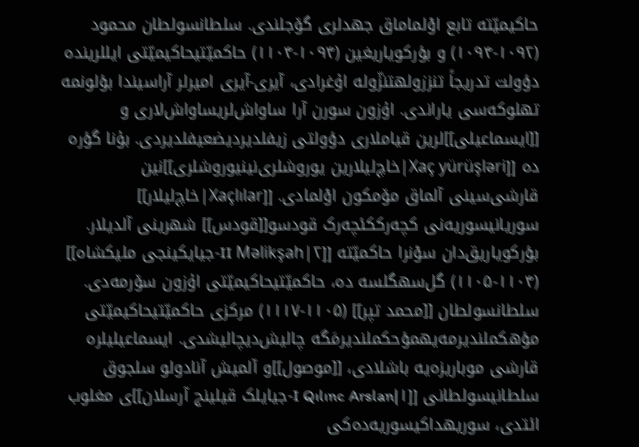حاکیمیّته تابع اوْلماماق جهدلری گۆجلندی. سلطانسولطان محمود (۱۰۹۲-۱۰۹۴) و بؤرکویاریغین (۱۰۹۴-۱۱۰۴) حاکمیّتیحاکیمیّتی ایللرینده دؤولت تدریجاً تنززولهتنزّوله اۇغرادی، آیری-آیری امیرلر آراسیندا بؤلونمه تهلوکه‌سی یاراندی. اۇزون سورن آرا ساواش‌لریساواش‌لاری و [[ایسماعیلی]]لرین قیاملاری دؤولتی زیفلدیردیضعیفلدیردی. بۇنا گؤره ده [[Xaç yürüşləri|خاچ‌لیلارین یوروشلری‌نینیوروشلری‌]]نین قارشی‌سینی آلماق مۆمکون اوْلمادی. [[Xaçlılar|خاچ‌لیلار]] سوریانیسوریه‌نی کچه‌رککئچه‌رک قودسو[[قودس]] شهرینی آلدیلار. بؤرکویاریق‌دان سوْنرا حاکمیّته [[II Məlikşah|۲-جیایکینجی ملیکشاه]] (۱۱۰۴-۱۱۰۵) گل‌سهگلسه ده، حاکمیّتیحاکیمیّتی اۇزون سۆرمه‌دی. سلطانسولطان [[محمد تپر]] (۱۱۰۵-۱۱۱۷) مرکزی حاکمیّتیحاکیمیّتی مؤهکملندیرمه‌یهمؤحکملندیرمَگه چالیش‌دیچالیشدی. ایسماعیلیلره قارشی موباریزه‌یه باشلادی، [[موصول]]و آلمیش آنادولو سلجوق سلطانیسولطانی [[I Qılınc Arslan|۱-جیایلک قیلینج آرسلان]]ی مغلوب ائتدی، سوریهداکیسوریه‌ده‌کی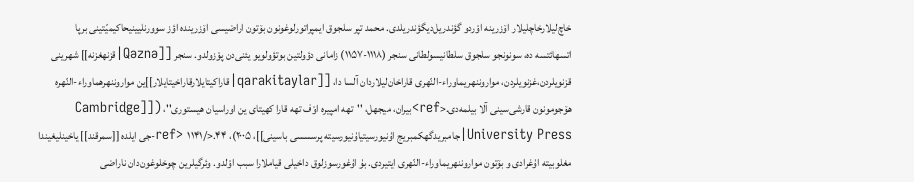خاچ‌لیلارخاچلیلار اۆزرینه اوْردو گؤندریل‌دیگؤندریلدی. محمد تپر سلجوق ایمپراتورلوغونون بۆتون اراضیسی اۆزرینده اؤز سوورنلیینیحاکیمیّتینی برپا اتسهائتسه ده، سونونجو سلجوق سلطانیسولطانی سنجر (۱۱۱۸-۱۱۵۷) زامانی دؤولتین بوتؤولویو یئنی‌دن پوْزولدو. سنجر [[Qəznə|قزنهغزنه]] شهرینی قزنویلردن،غزنویلردن، مواروننهریماوراء-النّهری قاراخان‌لیلاردان آلسا دا، [[qarakitaylar|قاراکیتایلارقاراخیتایلار]]ین مواروننهرهماوراء-النّهره هۆجومونون قارشی‌سینی آلا بیلمه‌دی.<ref>بیران، میجهل، ''تهه امپیره اوْف تهه قارا کهیتای ین اوراسیان هیستوری''، ([[Cambridge University Press|جامبریدگهکمبریج اۇنیورسیتیاۇنیورسیته پرسسسی باسینی]]، ۲۰۰۵)، ۴۴.</ref> ۱۱۴۱-جی ایلده [[سمرقند]] یاخینلیغیندا مغلوبیته اۇغرادی و بۆتون مواروننهریماوراء-النّهری ایتیردی. بۇ اۇغورسوزلوق داخیلی قیاملارا سبب اوْلدو. وئرگیلرین چوخلوغون‌دان ناراضی‌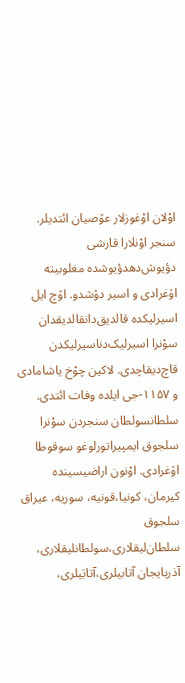اوْلان اوْغوزلار عۆصیان ائتدیلر. سنجر اوْنلارا قارشی دؤیوش‌دهدؤیوشده مغلوبیته اۇغرادی و اسیر دۆشدو. اۆچ ایل اسیرلیکده قالدیق‌دانقالدیقدان سوْنرا اسیرلیک‌دناسیرلیکدن قاچ‌دیقاچدی. لاکین چوْخ یاشامادی و ۱۱۵۷-جی ایلده وفات ائتدی. سلطانسولطان سنجردن سوْنرا سلجوق ایمپیراتورلوغو سوقوطا اۇغرادی. اوْنون اراضیسینده کیرمان، کونیا،قونیه، سوریه، عیراق سلجوق سلطان‌لیقلاری،سولطانلیقلاری، آذربایجان آتابیلری،آتابَیلری،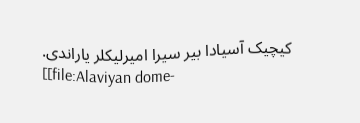کیچیک آسیادا بیر سیرا امیرلیکلر یاراندی.
[[file:Alaviyan dome-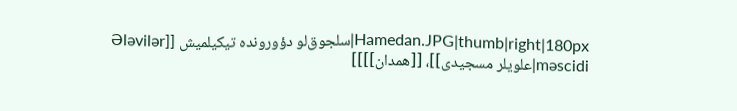Hamedan.JPG|thumb|right|180px|سلجوق‌لو دؤورونده تیکیلمیش [[Ələvilər məscidi|علویلر مسجیدی]]، [[همدان]]]]